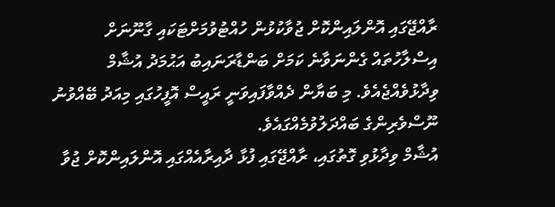ރާއްޖޭގައި އޮންލައިންކޮށް ޖުވާކުޅުން ހުއްޓުވުމަށްޓަކައި ގާނޫނަށް އިސްލާހުތައް ގެންނަވާނެ ކަމަށް ބަންޑާރަނައިބު އަޙުމަދު އުޝާމް ވިދާޅުވެއްޖެއެވެ. މި ބަޔާން ދެއްވާފައިވަނީ ރައީސް އޮފީހުގައި މިއަދު ބޭއްވުނު ނޫސްވެރިންގެ ބައްދަލުވުމެއްގައެވެ.
އުޝާމް ވިދާޅުވި ގޮތުގައި، ރާއްޖޭގައި ފުޅާ ދާއިރާއެއްގައި އޮންލައިންކޮށް ޖުވާ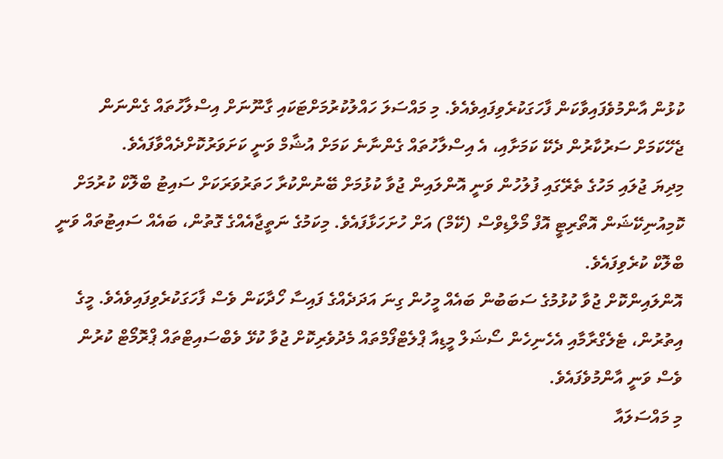ކުޅުން އާންމުވެފައިވާކަން ފާހަގަކުރެވިފައިވެއެވެ. މި މައްސަލަ ހައްލުކުރުމަށްޓަކައި ގާނޫނަށް އިސްލާހުތައް ގެންނަން ޖެހޭކަމަށް ސަރުކާރުން ދެކޭ ކަމަށާއި، އެ އިސްލާހުތައް ގެންނާނެ ކަމަށް އުޝާމް ވަނީ ކަށަވަރުކޮށްދެއްވާފައެވެ.
މިދިޔަ ޖުލައި މަހުގެ ތެރޭގައި ފުލުހުން ވަނީ އޮންލައިން ޖުވާ ކުޅުމަށް ބޭނުންކުރާ ހަތަރުވަރަކަށް ސައިޓު ބްލޮކް ކުރުމަށް ކޮމިއުނިކޭޝަން އޮތޯރިޓީ އޮފް މޯލްޑިވްސް (ކޭމް) އަށް ހުށަހަޅާފައެވެ. މިކަމުގެ ނަތީޖާއެއްގެ ގޮތުން، ބައެއް ސައިޓުތައް ވަނީ ބްލޮކް ކުރެވިފައެވެ.
އޮންލައިންކޮށް ޖުވާ ކުޅުމުގެ ސަބަބުން ބައެއް މީހުން ގިނަ އަދަދެއްގެ ފައިސާ ހޯދާކަން ވެސް ފާހަގަކުރެވިފައިވެއެވެ. މީގެ އިތުރުން، ޓެލެގްރާމާއި އެހެނިހެން ސޯޝަލް މީޑިއާ ޕްލެޓްފޯމްތައް މެދުވެރިކޮށް ޖުވާ ކުޅޭ ވެބްސައިޓްތައް ޕްރޮމޯޓް ކުރުން ވެސް ވަނީ އާންމުވެފައެވެ.
މި މައްސަލައާ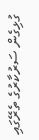ގުޅިގެން ސަރުކާރުގެ ތެރޭގައި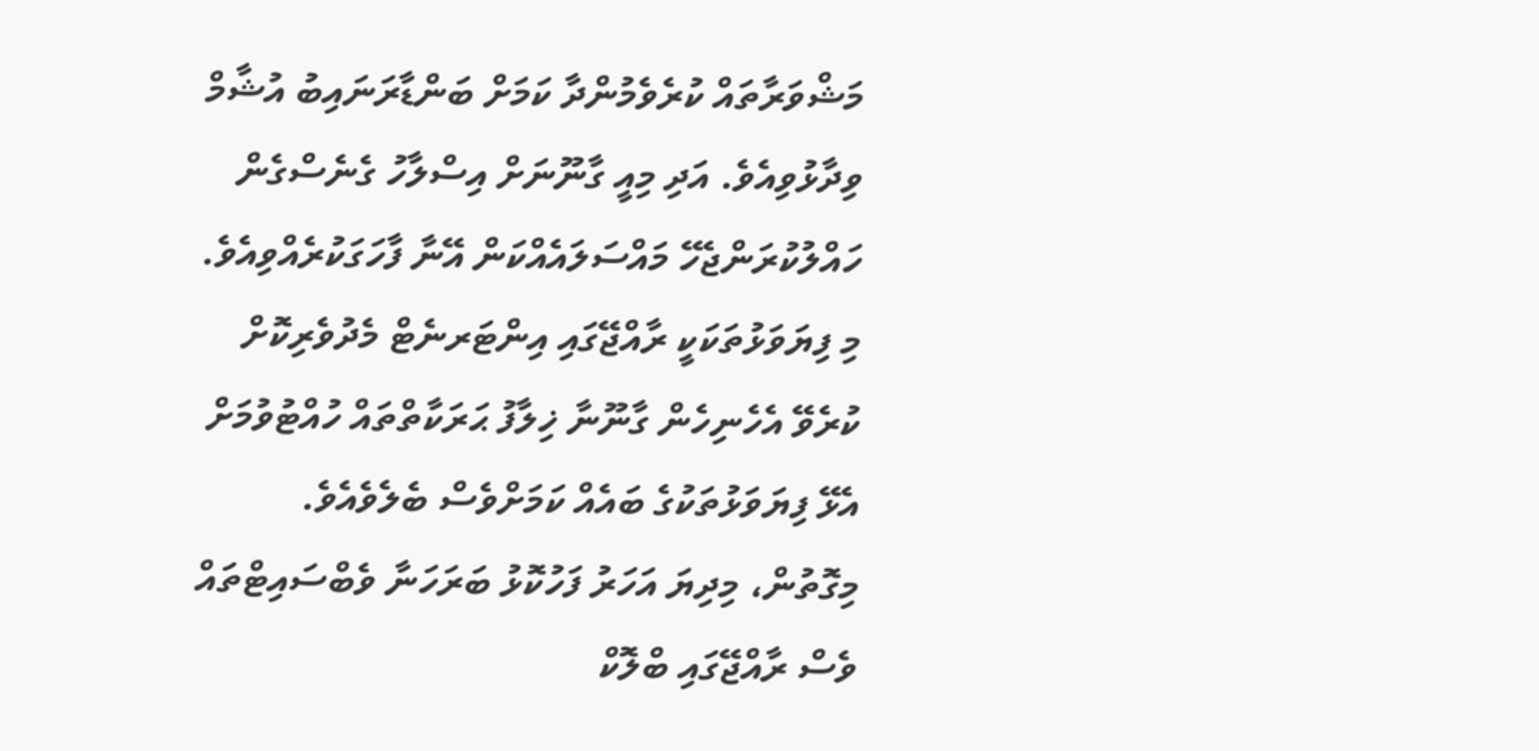މަޝްވަރާތައް ކުރެވެމުންދާ ކަމަށް ބަންޑާރަނައިބު އުޝާމް ވިދާޅުވިއެވެ. އަދި މިއީ ގާނޫނަށް އިސްލާހު ގެނެސްގެން ހައްލުކުރަންޖެހޭ މައްސަލައެއްކަން އޭނާ ފާހަގަކުރެއްވިއެވެ.
މި ފިޔަވަޅުތަކަކީ ރާއްޖޭގައި އިންޓަރނެޓް މެދުވެރިކޮށް ކުރެވޭ އެހެނިހެން ގާނޫނާ ޚިލާފު ޙަރަކާތްތައް ހުއްޓުވުމަށް އެޅޭ ފިޔަވަޅުތަކުގެ ބައެއް ކަމަށްވެސް ބެލެވެއެވެ. މިގޮތުން، މިދިޔަ އަހަރު ފަހުކޮޅު ބަރަހަނާ ވެބްސައިޓްތައް ވެސް ރާއްޖޭގައި ބްލޮކް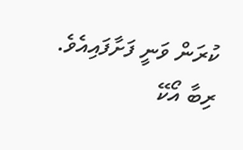ކުރަން ވަނީ ފަށާފައިއެވެ.
ރިބާ އޯކޭ